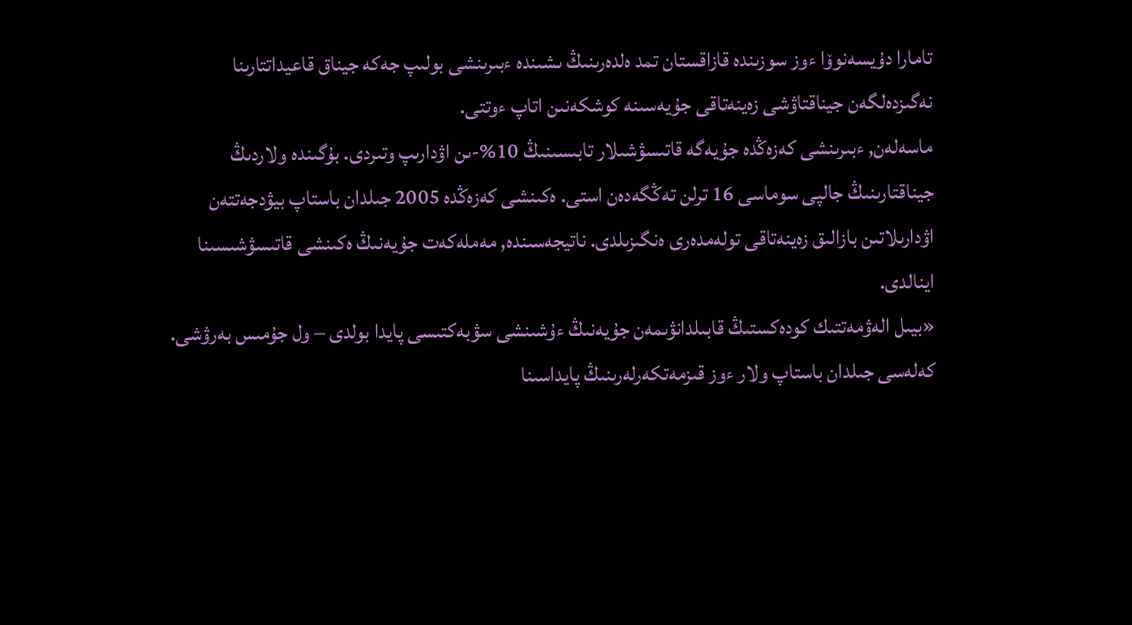تامارا دۇيسەنوۆا ءوز سوزىندە قازاقستان تمد ەلدەرىنىڭ ىشىندە ءبىرىنشى بولىپ جەكە جيناق قاعيداتتارىنا نەگىزدەلگەن جيناقتاۋشى زەينەتاقى جۇيەسىنە كوشكەنىن اتاپ ءوتتى.
ماسەلەن, ءبىرىنشى كەزەڭدە جۇيەگە قاتىسۋشىلار تابىسىنىڭ 10%-ىن اۋدارىپ وتىردى. بۇگىندە ولاردىڭ جيناقتارىنىڭ جالپى سوماسى 16 ترلن تەڭگەدەن استى. ەكىنشى كەزەڭدە 2005 جىلدان باستاپ بيۋدجەتتەن اۋدارىلاتىن بازالىق زەينەتاقى تولەمدەرى ەنگىزىلدى. ناتيجەسىندە, مەملەكەت جۇيەنىڭ ەكىنشى قاتىسۋشىسىنا اينالدى.
«بيىل الەۋمەتتىك كودەكستىڭ قابىلدانۋىمەن جۇيەنىڭ ءۇشىنشى سۋبەكتىسى پايدا بولدى – ول جۇمىس بەرۋشى. كەلەسى جىلدان باستاپ ولار ءوز قىزمەتكەرلەرىنىڭ پايداسىنا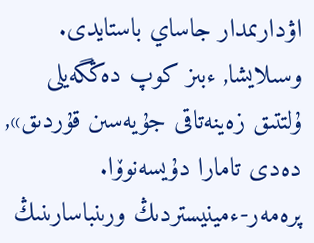اۋدارىمدار جاساي باستايدى. وسىلايشا, ءبىز كوپ دەڭگەيلى ۇلتتىق زەينەتاقى جۇيەسىن قۇردىق», دەدى تامارا دۇيسەنوۆا.
پرەمەر-ءمينيستردىڭ ورىنباسارىنىڭ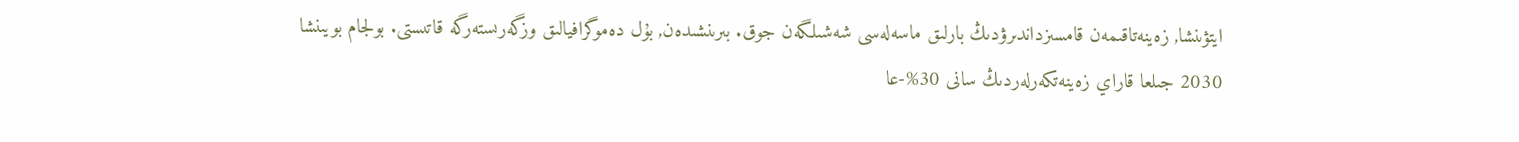ايتۋىنشا, زەينەتاقىمەن قامسىزداندىرۋدىڭ بارلىق ماسەلەسى شەشىلگەن جوق. بىرىنشىدەن, بۇل دەموگرافيالىق وزگەرىستەرگە قاتىستى. بولجام بويىنشا 2030 جىلعا قاراي زەينەتكەرلەردىڭ سانى 30%-عا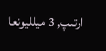ارتىپ, 3 ميلليونعا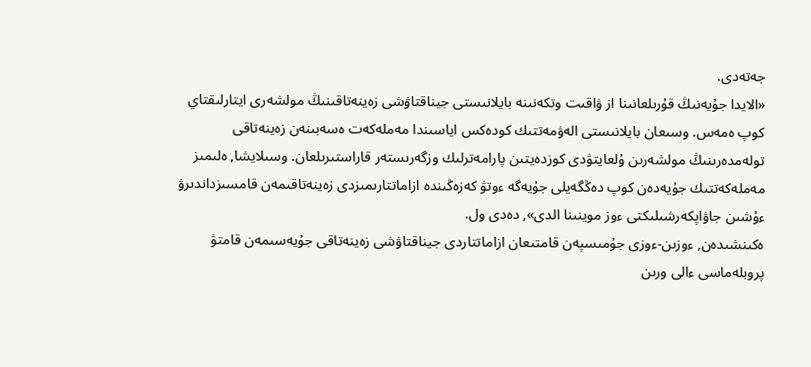جەتەدى.
«الايدا جۇيەنىڭ قۇرىلعانىنا از ۋاقىت وتكەنىنە بايلانىستى جيناقتاۋشى زەينەتاقىنىڭ مولشەرى ايتارلىقتاي كوپ ەمەس. وسىعان بايلانىستى الەۋمەتتىك كودەكس اياسىندا مەملەكەت ەسەبىنەن زەينەتاقى تولەمدەرىنىڭ مولشەرىن ۇلعايتۋدى كوزدەيتىن پارامەترلىك وزگەرىستەر قاراستىرىلعان. وسىلايشا, ەلىمىز مەملەكەتتىك جۇيەدەن كوپ دەڭگەيلى جۇيەگە ءوتۋ كەزەڭىندە ازاماتتارىمىزدى زەينەتاقىمەن قامسىزداندىرۋ ءۇشىن جاۋاپكەرشىلىكتى ءوز موينىنا الدى», دەدى ول.
ەكىنشىدەن, ءوزىن-ءوزى جۇمىسپەن قامتىعان ازاماتتاردى جيناقتاۋشى زەينەتاقى جۇيەسىمەن قامتۋ پروبلەماسى ءالى ورىن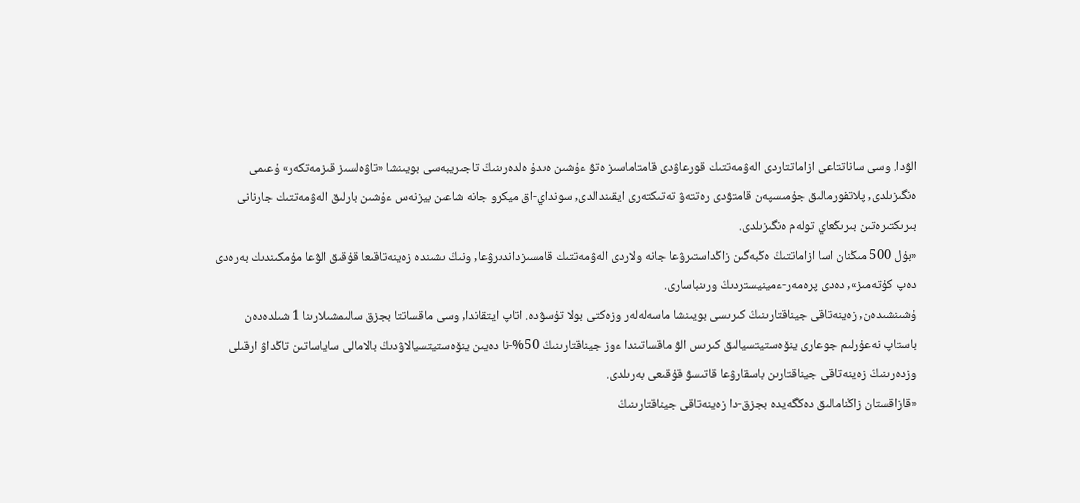الۋدا. وسى ساناتتاعى ازاماتتاردى الەۋمەتتىك قورعاۋدى قامتاماسىز ەتۋ ءۇشىن ەىدۇ ەلدەرىنىڭ تاجىريبەسى بويىنشا «تاۋەلسىز قىزمەتكەر» ۇعىمى ەنگىزىلدى, پلاتفورمالىق جۇمىسپەن قامتۋدى رەتتەۋ تەتىكتەرى ايقىندالدى, سونداي-اق ميكرو جانە شاعىن بيزنەس ءۇشىن بارلىق الەۋمەتتىك جارنانى بىرىكتىرەتىن بىرىڭعاي تولەم ەنگىزىلدى.
«بۇل 500 مىڭنان اسا ازاماتتىڭ ەڭبەگىن زاڭداستىرۋعا جانە ولاردى الەۋمەتتىك قامسىزداندىرۋعا, ونىڭ ىشىندە زەينەتاقىعا قۇقىق الۋعا مۇمكىندىك بەرەدى دەپ كۇتەمىز», دەدى پرەمەر-ءمينيستردىڭ ورىنباسارى.
ۇشىنشىدەن, زەينەتاقى جيناقتارىنىڭ كىرىسى بويىنشا ماسەلەلەر وزەكتى بولا تۇسۋدە. اتاپ ايتقاندا, وسى ماقساتتا بجزق سالىمشىلارىنا 1 شىلدەدەن باستاپ نەعۇرلىم جوعارى ينۆەستيتسيالىق كىرىس الۋ ماقساتىندا ءوز جيناقتارىنىڭ 50%-نا دەيىن ينۆەستيتسيالاۋدىڭ بالامالى ساياساتىن تاڭداۋ ارقىلى وزدەرىنىڭ زەينەتاقى جيناقتارىن باسقارۋعا قاتىسۋ قۇقىعى بەرىلدى.
«قازاقستان زاڭنامالىق دەڭگەيدە بجزق-دا زەينەتاقى جيناقتارىنىڭ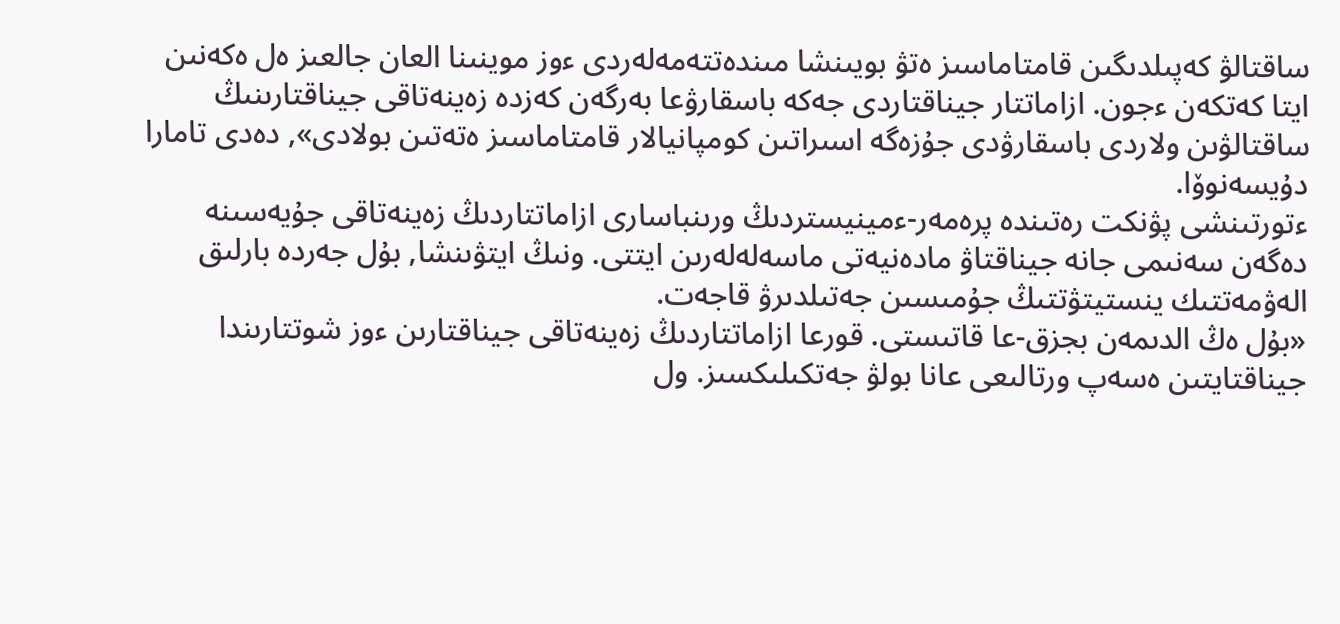ساقتالۋ كەپىلدىگىن قامتاماسىز ەتۋ بويىنشا مىندەتتەمەلەردى ءوز موينىنا العان جالعىز ەل ەكەنىن ايتا كەتكەن ءجون. ازاماتتار جيناقتاردى جەكە باسقارۋعا بەرگەن كەزدە زەينەتاقى جيناقتارىنىڭ ساقتالۋىن ولاردى باسقارۋدى جۇزەگە اسىراتىن كومپانيالار قامتاماسىز ەتەتىن بولادى», دەدى تامارا دۇيسەنوۆا.
ءتورتىنشى پۋنكت رەتىندە پرەمەر-ءمينيستردىڭ ورىنباسارى ازاماتتاردىڭ زەينەتاقى جۇيەسىنە دەگەن سەنىمى جانە جيناقتاۋ مادەنيەتى ماسەلەلەرىن ايتتى. ونىڭ ايتۋىنشا, بۇل جەردە بارلىق الەۋمەتتىك ينستيتۋتتىڭ جۇمىسىن جەتىلدىرۋ قاجەت.
«بۇل ەڭ الدىمەن بجزق-عا قاتىستى. قورعا ازاماتتاردىڭ زەينەتاقى جيناقتارىن ءوز شوتتارىندا جيناقتايتىن ەسەپ ورتالىعى عانا بولۋ جەتكىلىكسىز. ول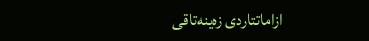ازاماتتاردى زەينەتاقى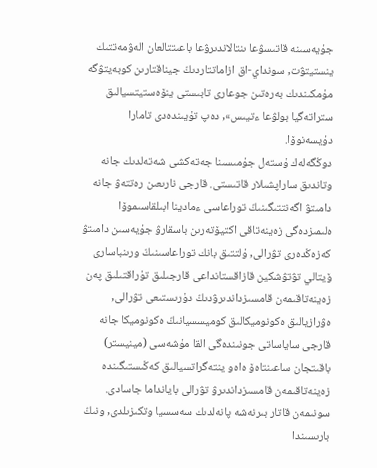جۇيەسىنە قاتىسۋعا ىنتالاندىرۋعا باعىتتالعان الەۋمەتتىك ينستيتۋت, سونداي-اق ازاماتتاردىڭ جيناقتارىن كوبەيتۋگە مۇمكىندىك بەرەتىن جوعارى تابىستى ينۆەستيتسيالىق ستراتەگيا بولۋعا ءتيىس», دەپ تۇيىندەدى تامارا دۇيسەنوۆا.
دوڭگەلەك ۇستەل جۇمىسىنا جەتەكشى شەتەلدىك جانە وتاندىق ساراپشىلار قاتىستى. قارجى نارىعىن رەتتەۋ جانە دامىتۋ اگەنتتىگىنىڭ توراعاسى ءمادينا ابىلقاسىموۆا ەلىمىزدەگى زەينەتاقى اكتيۆتەرىن باسقارۋ جۇيەسىن دامىتۋ كەزەڭدەرى تۋرالى, ۇلتتىق بانك توراعاسىنىڭ ورىنباسارى ۆيتالي تۋتۋشكين قازاقستانداعى قارجىلىق تۇراقتىلىق پەن زەينەتاقىمەن قامسىزداندىرۋدىڭ دۇرىستىعى تۋرالى, ەۋرازيالىق ەكونوميكالىق كوميسسيانىڭ ەكونوميكا جانە قارجى ساياساتى جونىندەگى القا مۇشەسى (مينيستر) باقىتجان ساعىنتاەۆ ەاەو ينتەگراتسيالىق كەڭىستىگىندە زەينەتاقىمەن قامسىزداندىرۋ تۋرالى بايانداما جاسادى.
سونىمەن قاتار بىرنەشە پانەلدىك سەسسيا وتكىزىلدى, ونىڭ بارىسىندا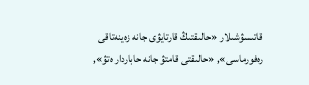قاتىسۋشىلار «حالىقتىڭ قارتايۋى جانە زەينەتاقى رەفورماسى», «حالىقتى قامتۋ جانە حاباردار ەتۋ»,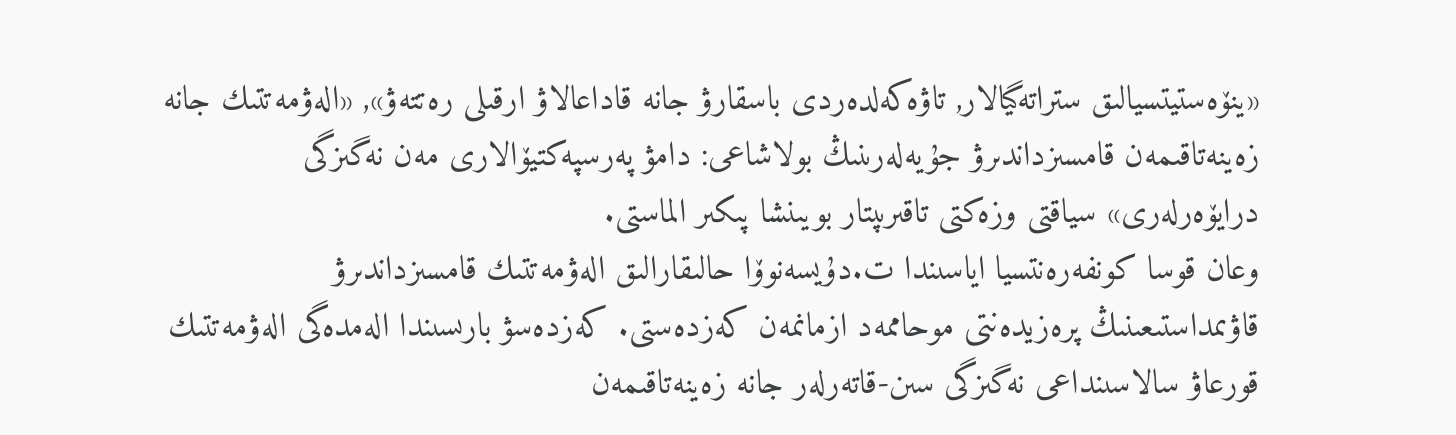«ينۆەستيتسيالىق ستراتەگيالار, تاۋەكەلدەردى باسقارۋ جانە قاداعالاۋ ارقىلى رەتتەۋ», «الەۋمەتتىك جانە زەينەتاقىمەن قامسىزداندىرۋ جۇيەلەرىنىڭ بولاشاعى: دامۋ پەرسپەكتيۆالارى مەن نەگىزگى درايۆەرلەرى» سياقتى وزەكتى تاقىرىپتار بويىنشا پىكىر الماستى.
وعان قوسا كونفەرەنتسيا اياسىندا ت.دۇيسەنوۆا حالىقارالىق الەۋمەتتىك قامسىزداندىرۋ قاۋىمداستىعىنىڭ پرەزيدەنتى موحاممەد ازمانمەن كەزدەستى. كەزدەسۋ بارىسىندا الەمدەگى الەۋمەتتىك قورعاۋ سالاسىنداعى نەگىزگى سىن-قاتەرلەر جانە زەينەتاقىمەن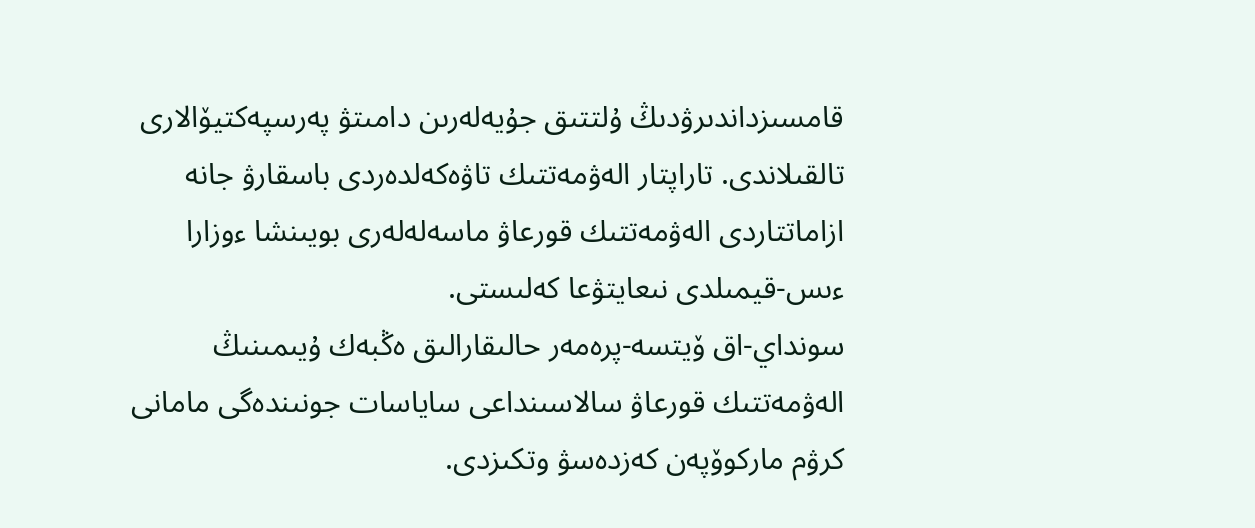قامسىزداندىرۋدىڭ ۇلتتىق جۇيەلەرىن دامىتۋ پەرسپەكتيۆالارى تالقىلاندى. تاراپتار الەۋمەتتىك تاۋەكەلدەردى باسقارۋ جانە ازاماتتاردى الەۋمەتتىك قورعاۋ ماسەلەلەرى بويىنشا ءوزارا ءىس-قيمىلدى نىعايتۋعا كەلىستى.
سونداي-اق ۆيتسە-پرەمەر حالىقارالىق ەڭبەك ۇيىمىنىڭ الەۋمەتتىك قورعاۋ سالاسىنداعى ساياسات جونىندەگى مامانى كرۋم ماركوۆپەن كەزدەسۋ وتكىزدى.